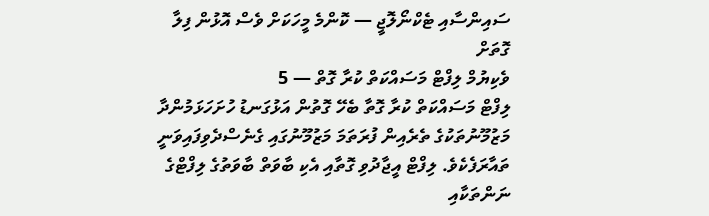ސައިންސާއި ޓެކްނޯލޮޖީ — ކޮންމެ މީހަކަށް ވެސް އޮޅުން ފިލާ ގޮތަށް
ވެކިޔުމް ލިފްޓް މަސައްކަތް ކުރާ ގޮތް — 5
ލިފްޓް މަސައްކަތް ކުރާ ގޮތާ ބެހޭ ގޮތުން އަޅުގަނޑު ހުށަހަޅަމުންދާ މަޒުމޫނުތަކުގެ ތެރެއިން ފުރަތަމަ މަޒުމޫނުގައި ގެނެސްދެވިފައިވަނީ ތައާރަފެކެވެ. ލިފްޓް އީޖާދުވި ގޮތާއި އެކި ބާވަތް ބާވަތުގެ ލިފްޓްގެ ނަންތަކާއި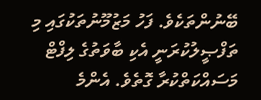ބޭނުންތަކެވެ. ފަހު މަޒުމޫނުތަކުގައި މި ތަފްޞީލުކުރަނީ އެކި ބާވަތުގެ ލިފްޓް މަސައްކަތްކުރާ ގޮތެވެ. އެންމެ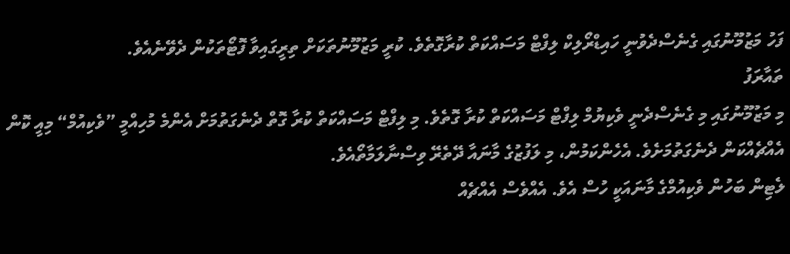ފަހު މަޒުމޫނުގައި ގެނެސްދެވުނީ ހައިޑްރޯލިކް ލިފްޓް މަސައްކަތް ކުރާގޮތެވެ. ކުރީ މަޒުމޫނުތަކަށް ތިރީގައިވާ ފޮޓޯތަކުން ދެވޭނެއެވެ.
ތައާރަފު
މި މަޒުމޫނުގައި މި ގެނެސްދެނީ ވެކިޔުމް ލިފްޓް މަސައްކަތް ކުރާ ގޮތެވެ. މި ލިފްޓް މަސައްކަތް ކުރާ ގޮތް ދެނެގަތުމަށް އެންމެ މުހިއްމީ ”ވެކިއުމް“ މިއީ ކޮން އެއްޗެއްކަން ދެނެގަތުމަށެވެ. އެހެންކަމުން، މި ލަފުޒުގެ މާނައާ ދޭތެރޭ ވިސްނާލަމާތޯއެވެ.
ލެޓިން ބަހުން ވެކިއުމްގެ މާނައަކީ ހުސް އެވެ. އެއްވެސް އެއްޗެއް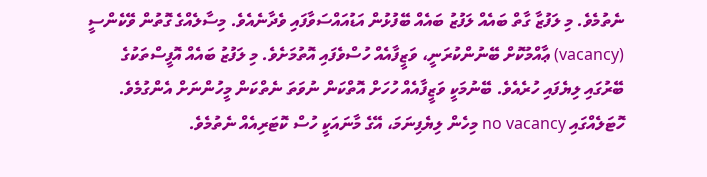ނެތުމެވެ. މި ލަފުޒާ ގާތް ބައެއް ލަފުޒު ބައެއް ބޭފުޅުން އަޑުއައްސަވާފައި ވެދާނެއެވެ. މިސާލެއްގެ ގޮތުން ވޭކެންސީ (vacancy) ޢާއްމުކޮށް ބޭނުންކުރަނީ، ވަޒީފާއެއް ހުސްވެފައި އޮތުމަށެވެ. މި ލަފުޒު ބައެއް އޮފީސްތަކުގެ ބޭރުގައި ލިޔެފައި ހުރެއެވެ. ބޭނުމަކީ ވަޒީފާއެއް ހުހަށް އޮތްކަން ނުވަތަ ނެތްކަން މީހުންނަށް އެންގުމެވެ. ހޮޓަލެއްގައި no vacancy މިހެން ލިޔެފިނަމަ، އޭގެ މާނައަކީ ހުސް ކޮޓަރިއެއް ނެތުމެވެ.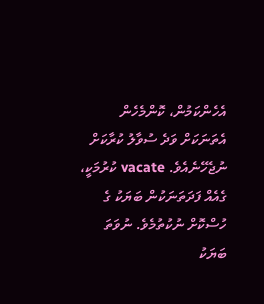އެހެންކަމުން، ކޮންމެހެން އެތަނަކަށް ވަދެ ސުވާލު ކުރާކަށް ނުޖެހޭނެއެވެ. vacate ކުރުމަކީ، ގެއެއް ފަދަތަނަކުން ބަޔަކު ގެ ހުސްކޮށް ނުކުތުމެވެ. ނުވަތަ ބަޔަކު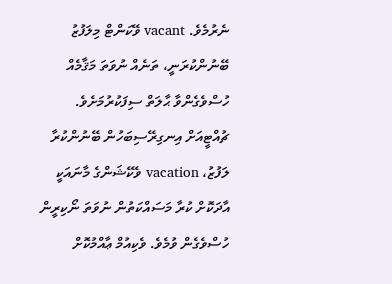ނެރުމެވެ. vacant ވޭކަންޓް މިލަފުޒު ބޭނުންކުރަނީ، ތަނެއް ނުވަތަ މަޤާމެއް ހުސްވެގެންވާ ޙާލަތް ސިފަކުރުމަށެވެ. ޗުއްޓީއަށް އިނގިރޭސިބަހުން ބޭނުންކުރާ ލަފުޒު، vacation ވެކޭޝަންގެ މާނައަކީ އާދަކޮށް ކުރާ މަސައްކަތުން ނުވަތަ ނޯކިރީން ހުސްވެގެން ވުމެވެ. ވެކިއުމް ޢާއްމުކޮށް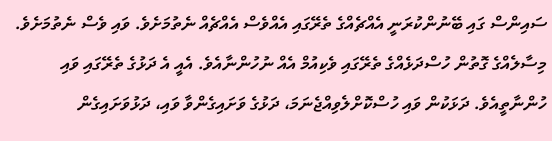ސައިންސް ގައި ބޭނުންކުރަނީ އެއްޗެއްގެ ތެރޭގައި އެއްވެސް އެއްޗެއް ނެތުމަށެވެ. ވައި ވެސް ނެތުމަށެވެ.
މިސާލެއްގެ ގޮތުން ހުސްދަޅެއްގެ ތެރޭގައި ވެކިއުމް އެއް ނުހުންނާއެވެ. އެއީ އެ ދަޅުގެ ތެރޭގައި ވައި ހުންނާތީއެވެ. ދަޅަކުން ވައި ހުސްކޮށްލެވިއްޖެނަމަ، ދަޅުގެ ވަށައިގެންވާ ވައި، ދަޅުވަށައިގެން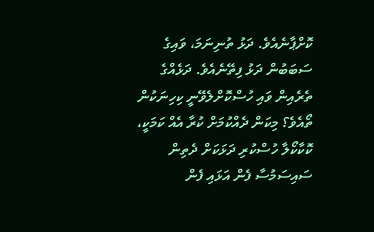ކޮށްޕާނެއެވެ. ދަޅު ތުނިނަމަ، ވައިގެ ސަބަބުން ދަޅު ފިތޭނެއެވެ. ދަޅެއްގެ ތެރެއިން ވައި ހުސްކޮށްލެވޭނީ ކިހިނަކުން ތޯއެވެ؟ މިކަން ދެއްކުމަށް ކުރާ އެއް ކަމަކީ، ކޮކާކޯލާ ހުސްކުރި ދަޅަކަށް ދެތިން ސައިސަމުސާ ފެން އަޅައި ފެން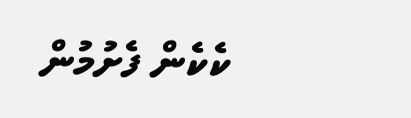ކެކެން ފެށުމުން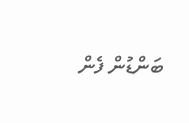ބަންޑުން ފެން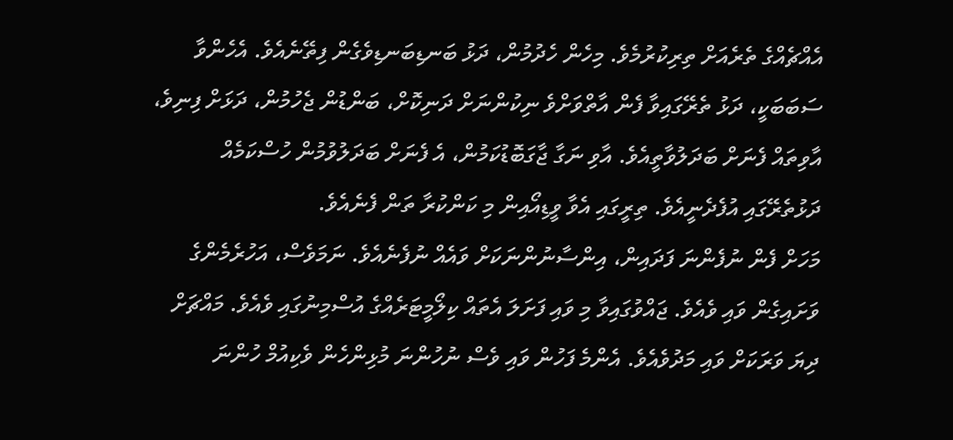އެއްޗެއްގެ ތެރެއަށް ތިރިކުރުމެވެ. މިހެން ހެދުމުން، ދަޅު ބަނޑިބަނޑިވެގެން ފިތޭނެއެވެ. އެހެންވާ ސަބަބަކީ، ދަޅު ތެރޭގައިވާ ފެން އާތްވަށްވެ ނިކުންނަށް ދަނިކޮށް، ބަންޑުން ޖެހުމުން، ދަޅަށް ފިނިވެ، އާވިތައް ފެނަށް ބަދަލުވާތީއެވެ. އާވި ނަގާ ޖާގަބޮޑުކަމުން، އެ ފެނަށް ބަދަލުވުމުން ހުސްކަމެއް ދަޅުތެރޭގައި އުފެދެނީއެވެ. ތިރީގައި އެވާ ވީޑިއޯއިން މި ކަންކުރާ ތަން ފެނެއެވެ.
މަހަށް ފެން ނުފެންނަ ފަދައިން، އިންސާނުންނަކަށް ވައެއް ނުފެނެއެވެ. ނަމަވެސް، އަހުރެމެންގެ ވަށައިގެން ވައި ވެއެވެ. ޖައްވުގައިވާ މި ވައި ފަށަލަ އެތައް ކިލޯމީޓަރެއްގެ އުސްމިނުގައި ވެއެވެ. މައްޗަށް ދިޔަ ވަރަކަށް ވައި މަދުވެއެވެ. އެންމެ ފަހުން ވައި ވެސް ނުހުންނަ މުޅިންހެން ވެކިއުމް ހުންނަ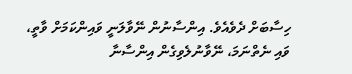ހިސާބަށް ދެވެއެވެ. އިންސާނުން ނޭވާލަނީ ވައިންކަމަށް ވާތީ، ވައި ނެތްނަމަ، ނޭވާނުލެވިގެން އިންސާނާ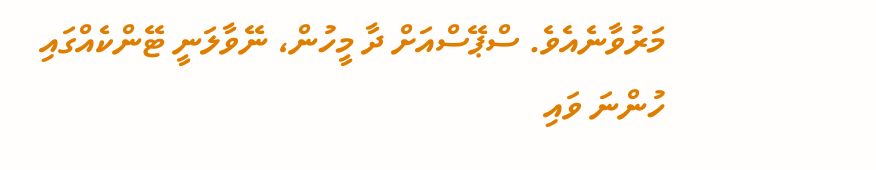މަރުވާނެއެވެ. ސްޕޭސްއަށް ދާ މީހުން، ނޭވާލަނީ ޓޭންކެއްގައި ހުންނަ ވައި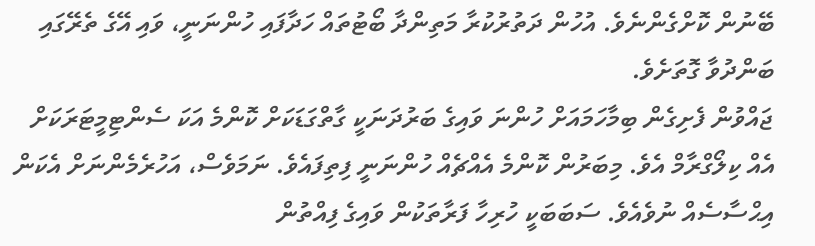ބޭނުން ކޮށްގެންނެވެ. އުހުން ދަތުރުކުރާ މަތިންދާ ބޯޓުތައް ހަދާފައި ހުންނަނީ، ވައި އޭގެ ތެރޭގައި ބަންދުވާ ގޮތަށެވެ.
ޖައްވުން ފެށިގެން ބިމާހަމައަށް ހުންނަ ވައިގެ ބަރުދަނަކީ ގާތްގަޑަކަށް ކޮންމެ އަކަ ސެންޓިމީޓަރަކަށް އެއް ކިލޯގްރާމް އެވެ. މިބަރުން ކޮންމެ އެއްޗެއް ހުންނަނީ ފިތިފައެވެ. ނަމަވެސް، އަހުރެމެންނަށް އެކަން އިޙްސާސެއް ނުވެއެވެ. ސަބަބަކީ ހުރިހާ ފަރާތަކުން ވައިގެ ފިއްތުން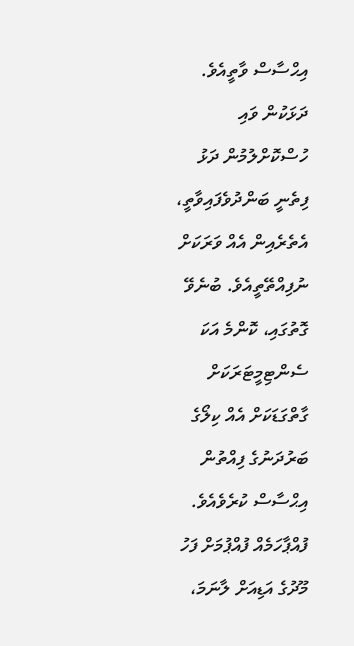އިޙްސާސް ވާތީއެވެ. ދަޅަކުން ވައި ހުސްކޮށްލުމުން ދަޅު ފިތެނީ ބަންދުވެފައިވާތީ، އެތެރެއިން އެއް ވަރަކަށް ނުފިއްތޭތީއެވެ. ބުނެވޭ ގޮތުގައި، ކޮންމެ އަކަ ސެންޓިމީޓަރަކަށް ގާތްގަޑަކަށް އެއް ކިލޯގެ ބަރުދަނުގެ ފިއްތުން އިޙްސާސް ކުރެވެއެވެ. ފުއްޕާހަމެއް ފުއްޕުމަށް ފަހު މޫދުގެ އަޑިއަށް ލާނަމަ،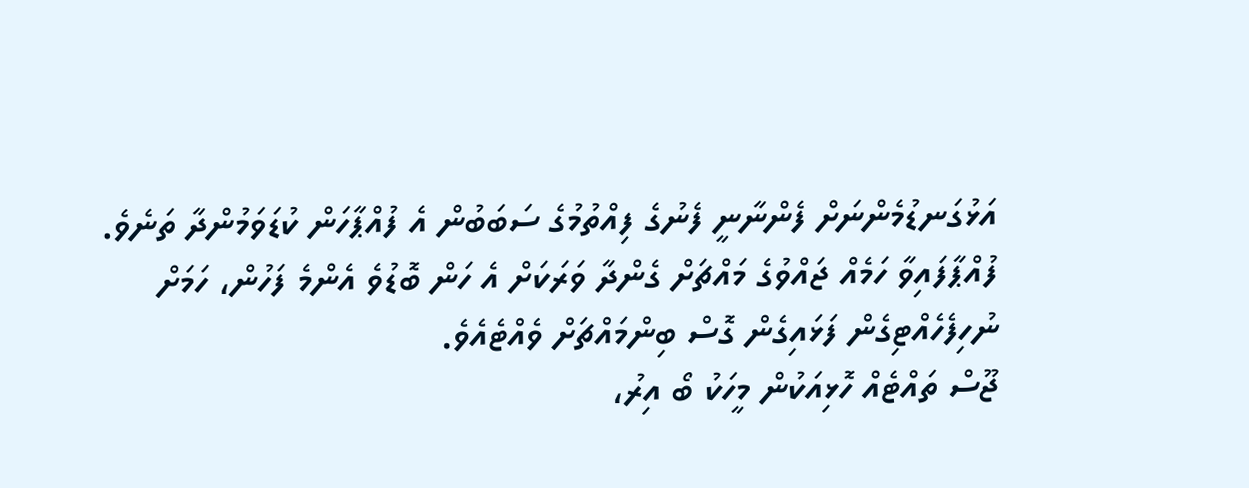އަޅުގަނޑުމެންނަށް ފެންނާނީ ފެނުގެ ފިއްތުމުގެ ސަބަބުން އެ ފުއްޕާހަން ކުޑަވަމުންދާ ތަނެވެ. ފުއްޕާފައިވާ ހަމެއް ޖައްވުގެ މައްޗަށް ގެންދާ ވަރަކަށް އެ ހަން ބޮޑުވެ އެންމެ ފަހުން، ހަމަށް ނުހިފެހެއްޓިގެން ފަޅައިގެން ގޮސް ބިންމައްޗަށް ވެއްޓެއެވެ.
ޖޫސް ތައްޓެއް ހޮޅިއަކުން މީހަކު ބޯ އިރު،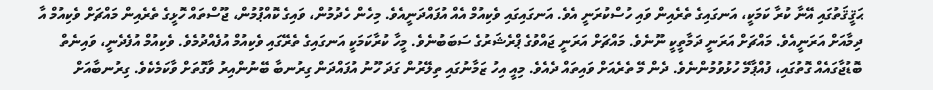ޙަޤީޤަތުގައި އޭނާ ކުރާ ކަމަކީ، އަނގައިގެ ތެރެއިން ވައި ހުސްކުރަނީ އެވެ. އަނގައިގައި ވެކިއުމް އެއް އުފައްދަނީއެވެ. މިހެން ހެދުމުން، ވައިގެ ކޮއްޕުމުން، ޖޫސްތައް ހޮޅީގެ ތެރެއިން މައްޗަށް ވެކިއުމް އާ ދިމާއަށް އަރަނީއެވެ. މައްޗަށް އަރަނީ ދަމާތީކީ ނޫނެވެ. މައްޗަށް އަރަނީ ޖައްވުގެ ޕްރެޝަރުގެ ސަބަބުނެވެ. މީހާ ކުރާކަމަކީ އަނގައިގެ ތެރޭގައި ވެކިއުމް އުފެއްދުމެވެ. ވެކިއުމް އުފެދެނީ، ވައިނެތް ބޮޑުޖާގައެއް ގޮތުގައި، ފުއްޕާމޭ ހުޅުވުމުންނެވެ. ދެން މޭ ތެރެއަށް ވައިތައް ދެއެވެ. މިއީ އިހު ޒަމާނުގައި ތިލޭރުން ގަދަ ހޫނު އުފައްދަން ގިރުނބާ ބޭނުންއިރު ވާގޮތަށް ވާކަމެކެވެ. ގިރުނބާއަށް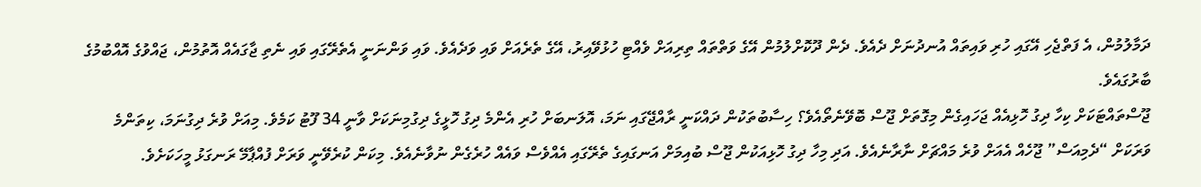ދަމާލުމުން، އެ ފަތްޖެހި އޭގައި ހުރި ވައިތައް އުނދުނަށް ދެއެވެ. ދެން ދޫކޮށްލުމުން އޭގެ ވަތްތައް ތިރިއަށް ވެއްޓި ހުޅުވޭއިރު، އޭގެ ތެރެއަށް ވައި ވަދެއެވެ. ވައި ވަންނަނީ އެތެރޭގައި ވައި ނެތި ޖާގައެއް އޮތުމުން، ޖައްވުގެ އޮއްބުމުގެ ބާރުގައެވެ.
ޖޫސްތައްޓަކަށް ކިހާ ދިގު ހޮޅިއެއް ޖަހައިގެން މިގޮތަށް ޖޫސް ބޮވޭނެތޯއެވެ؟ ހިސާބުތަކުން ދައްކަނީ ރާއްޖޭގައި ނަމަ، އޮލަނބަށް ހުރި އެންމެ ދިގު ހޮޅީގެ ދިގުމިނަކަށް ވާނީ 34 ފޫޓު ކަމެވެ. މިއަށް ވުރެ ދިގުނަމަ، ކިތަންމެ ވަރަކަށް “ދެމިއަސް” ޖޫހެއް އެއަށް ވުރެ މައްޗަށް ނާރާނެއެވެ. އަދި މިހާ ދިގު ހޮޅިއަކުން ޖޫސް ބުއިމަށް އަނގައިގެ ތެރޭގައި އެއްވެސް ވައެއް ހުރެގެން ނުވާނެއެވެ. މިކަން ކުރެވޭނީ ވަރަށް ފުއްޕާމޭ ރަނގަޅު މީހަކަށެވެ.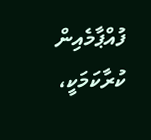ފުއްޕާމެއިން ކުރާކަމަކީ،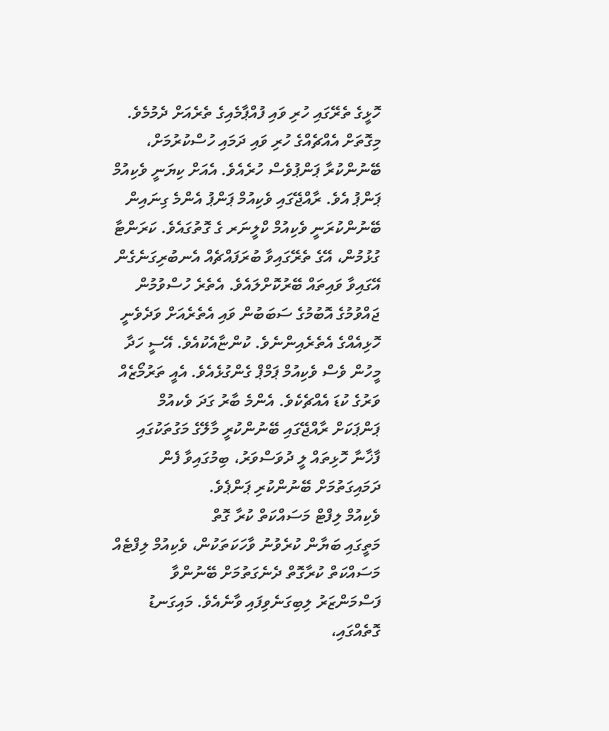ހޮޅީގެ ތެރޭގައި ހުރި ވައި ފުއްޕާމެއިގެ ތެރެއަށް ދެމުމެވެ. މިގޮތަށް އެއްޗެއްގެ ހުރި ވައި ދަމައި ހުސްކުރުމަށް، ބޭނުންކުރާ ޕަންޕުވެސް ހުރެއެވެ. އެއަށް ކިޔަނީ ވެކިއުމް ޕަންޕު އެވެ. ރާއްޖޭގައި ވެކިއުމް ޕަންޕު އެންމެ ގިނައިން ބޭނުންކުރަނީ ވެކިއުމް ކްލީނަރ ގެ ގޮތުގައެވެ. ކަރަންޓާ ގުޅުމުން، އޭގެ ތެރޭގައިވާ ބުރަފައްޗެއް އެނބުރިގަނެގެން އޭގައިވާ ވައިތައް ބޭރުކޮށްލައެވެ. އެތެރެ ހުސްވުމުން ޖައްވުމުގެ އޮބުމުގެ ސަބަބުން ވައި އެތެރެއަށް ވަދެވެނީ ހޮޅިއެއްގެ އެތެރެއިންނެވެ. ކުންޏާއެކުއެވެ. އޭސީ ހަދާ މީހުން ވެސް ވެކިއުމް ޕަމްޕް ގެންގުޅެއެވެ. އެއީ ތަރުމޯޒެއް ވަރުގެ ކުޑަ އެއްޗެކެވެ. އެންމެ ބާރު ގަދަ ވެކއުމް ޕަންޕަކަށް ރާއްޖޭގައި ބޭނުންކުރީ މާލޭގެ މަގުތަކުގައި ފާޚާނާ ހޮޅިތައް ލީ ދުވަސްވަރު، ބިމުގައިވާ ފެން ދަމައިގަތުމަށް ބޭނުންކުރި ޕަންޕެވެ.
ވެކިއުމް ލިފްޓް މަސައްކަތް ކުރާ ގޮތް
މަތީގައި ބަޔާން ކުރެވުނު ވާހަކަތަކުން، ވެކިއުމް ލިފްޓެއް މަސައްކަތް ކުރާގޮތް ދެނެގަތުމަށް ބޭނުންވާ ފަސްމަންޒަރު ލިބިގަނެވިފައި ވާނެއެވެ. މައިގަނޑު ގޮތެއްގައި،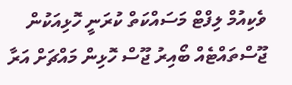ވެކިއުމް ލިފްޓް މަސައްކަތް ކުރަނީ ހޮޅިއަކުން ޖޫސްތައްޓެއް ބޯއިރު ޖޫސް ހޮޅިން މައްޗަށް އަރާ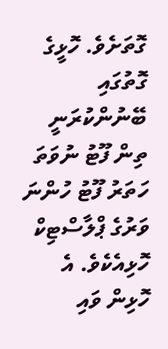ގޮތަށެވެ. ހޮޅީގެ ގޮތުގައި ބޭނުންކުރަނީ ތިން ފޫޓު ނުވަތަ ހަތަރު ފޫޓު ހުންނަ ވަރުގެ ޕްލާސްޓިކް ހޮޅިއެކެވެ. އެ ހޮޅިން ވައި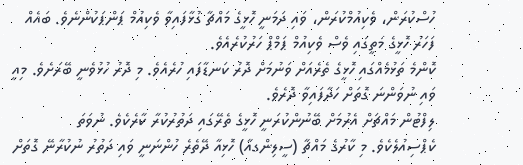ހުސްކުރަން، ވެކިއުމްކުރަން، ވައި ދަމަނީ ހޮޅީގެ މައްޗާ ގުޅާފައިވާ ވެކިއުމް ޕަންޕަކުންނެވެ. ބައެއް ފަހަރު ހޮޅީގެ މަތީގައި ވެސް ވެކިއުމް ޕަމްޕް ހަރުކުރެއެވެ.
ކޮންމެ ތަޅުމެއްގައި ހޮޅީގެ ތެރެއަށް ވަނުމަށް ދޮރު ކަނޑާފައި ހުރެއެވެ. މި ދޮރު ހުޅުވެނީ ބޭރަށެވެ. މިއީ ވައި ނުވަންނަ ގޮތަށް ހަދާފައިވާ ދޮރެވެ.
ލިފްޓުން މައްޗަށް އެރުމަށް ބޭނުންކުރަނީ ހޮޅީގެ ތެރޭގައި ދަތުރުކުރާ ކާރެކެވެ. ނުވަތަ ކެޕްސިއުލެކެވެ. މި ކާރުގެ މައްޗާ (ސީލިންގއާ) ހޮޅިއާ ދޭތެރެ ހުންނަނީ ވައި ދަތުރު ނުކުރާނޭ ގޮތަށް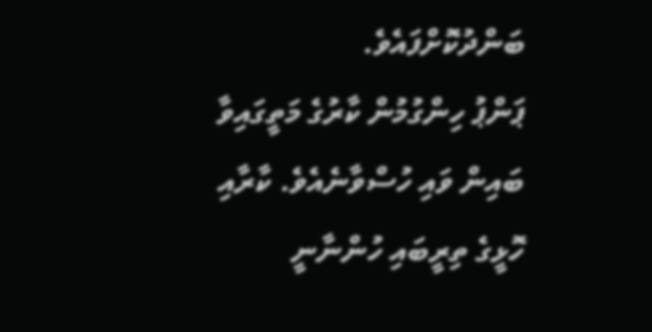ބަންދުކޮށްފައެވެ.
ޕަންޕު ހިންގުމުން ކާރުގެ މަތީގައިވާ ބައިން ވައި ހުސްވާނެއެވެ. ކާރާއި ހޮޅީގެ ތިރީބައި ހުންނާނީ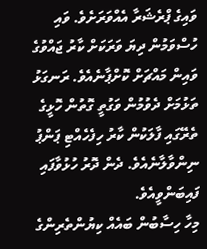ވައިގެ ޕްރެޝަރާ އެއްވަރަށެވެ. ވައި ހުސްވަމުން ދިޔަ ވަރަކަށް ކާރު ޖައްވުގެ ވައިން މައްޗަށް ކޮށްޕާނެއެވެ. ރަނގަޅު ތަޅުމަށް ދެވުމުން ވަގުތީ ގޮތުން ހޮޅީގެ ތެރޭގައި ފާލަކުން ކާރު ހިފެހެއްޓި ޕަންޕު ނިންވާލާނެއެވެ. ދެން ދޮރު ހުޅުވާފައި ފައިބަންވީއެވެ.
މިހާ ހިސާބުން ބައެއް ކިޔުންތެރިންގެ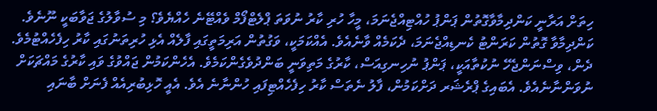ހިތަށް އަރާނީ ކަންދިމާވާގޮތުން ޕަންޕު ހުއްޓިއްޖެނަމަ، މީހާ ހުރި ކާރު ނުވަތަ ޕްލެޓްފޯމް ވެއްޓޭނެ ހެއްޔެވެ؟ މި ސުވާލުގެ ޖަވާބަކީ ނޫނެވެ. ކަންދިމާވާ ގޮތުން ކަރަންޓު ކެނޑިއްޖެނަމަ، ދެކަމެއް ވާނެއެވެ. އެއްކަމަކީ، ވަގުތުން އަރިމަތީގައި ފާލެއް އެޅި ހުރިތަނުގައި ކާރު ހިފެހެއްޓުމެވެ. ދެން، ވިސްނަންޖެހޭ ނުކުތާއަކީ، ޕަންޕު ނުހިނގިއަސް، ކާރުގެ މަތިވަނީ ބަންދުވެގެންކަމެވެ. އެހެންކަމުން ޖައްވުގެ ވައި ކާރުގެ މައްޗަކަށް ނުވަންނާނެއެވެ. އެބައިގެ ޕްރެޝަރ ދަށްކަމުން، ފާލު ނެތަސް ކާރު ހިފެހެއްޓިފައި ހުންނާނެ އެވެ. އެއީ ހޮޅިބުރިއެއް ފެނަށް ބާނައި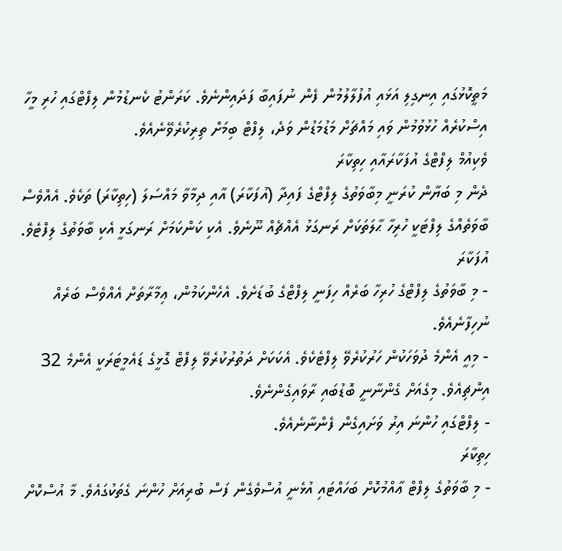މަތީކޮޅުގައި އިނގިލި އަޅައި އުފުލާލުމުން ފެން ނުފައިބާ ފަދައިންނެވެ. ކަރަންޓު ކެނޑުމުން ލިފްޓްގައި ހުރި މީހާ އިސްކުރެއް ހުޅުވުމުން ވައި މައްޗަށް މަޑުމަޑުން ވަދެ، ލިފްޓް ބިމަށް ތިރިކުރެވޭނެއެވެ.
ވެކިއުމް ލިފްޓްގެ އުފަކާރައާއި ހިތިކާރަ
ދެން މި ބަޔާން ކުރަނީ މިބާވަތުގެ ލިފްޓްގެ ފައިދާ (އުފަކާރަ) އާއި ދިމާވާ މައްސަލަ (ހިތިކާރަ) ތަކެވެ. އެއްވެސް ބާވަތެއްގެ ލިފްޓަކީ ހުރިހާ ޙާލަތަކަށް ރަނގަޅު އެއްޗެއް ނޫނެވެ. އެކި ކަންކަމަށް ރަނގަޅީ އެކި ބާވަތުގެ ލިފްޓެވެ.
އުފަކާރަ
- މި ބާވަތުގެ ލިފްޓްގެ ހުރިހާ ބަރެއް ހިފަނީ ލިފްޓްގެ ބުޑަށެވެ. އެހެންކަމުން، ޢިމާރާތަށް އެއްވެސް ބަރެއް ނުހިފާނެއެވެ.
- މިއީ އެންމެ ދުވަހަކުން ހަރުކުރެވޭ ލިފްޓެކެވެ. އެކަކަށް ދަތުރުކުރެވޭ ލިފްޓް ގޮޅީގެ ޑައެމީޓަރަކީ އެންމެ 32 އިންޗިއެވެ. މިގެއަށް ގެންނާނީ ބޮޑުބައި ރާވައިގެންނެވެ.
- ލިފްޓްގައި ހުންނަ އިރު ވަށައިގެން ފެންނާނެއެވެ.
ހިތިކާރަ
- މި ބާވަތުގެ ލިފްޓް ޢާއްމުކޮށް ބަހައްޓައި އުޅެނީ އުސްވެގެން ފަސް ބުރިއަށް ހުންނަ ގެތަކުގައެވެ. މާ އުސްކޮށް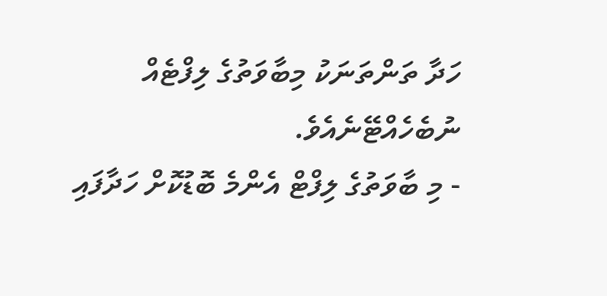ހަދާ ތަންތަނަކު މިބާވަތުގެ ލިފްޓެއް ނުބެހެއްޓޭނެއެވެ.
- މި ބާވަތުގެ ލިފްޓް އެންމެ ބޮޑުކޮށް ހަދާފައި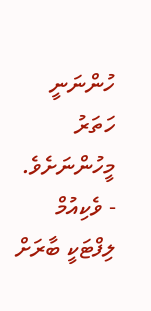ހުންނަނީ ހަތަރު މީހުންނަށެވެ.
- ވެކިއުމް ލިފްޓަކީ ބާރަށް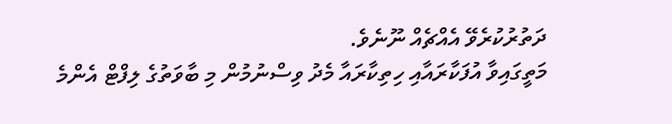ދަތުރުކުރެވޭ އެއްޗެއް ނޫނެވެ.
މަތީގައިވާ އުފަކާރައާއި ހިތިކާރައާ މެދު ވިސްނުމުން މި ބާވަތުގެ ލިފްޓް އެންމެ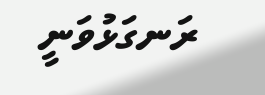ރަނގަޅުވަނީ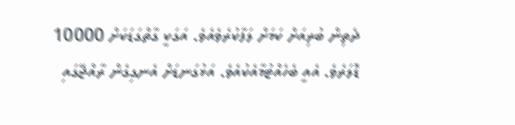ދެތިން ބުރިއަށް ކަމަށް ލަފާކުރެވެއެވެ. އަގަކީ ގާތްގަޑަކަށް 10000 ޑޮލަރެވެ. އެއީ ބެހެއްޓުމާއެކުއެވެ. އަޅުގަނޑަށް އެނގިގެން ރާއްޖޭގައި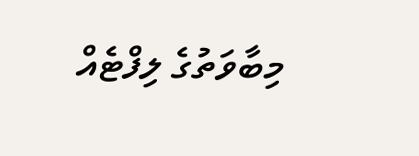މިބާވަތުގެ ލިފްޓެއް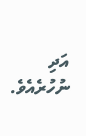އަދި ނުހުރެއެވެ.